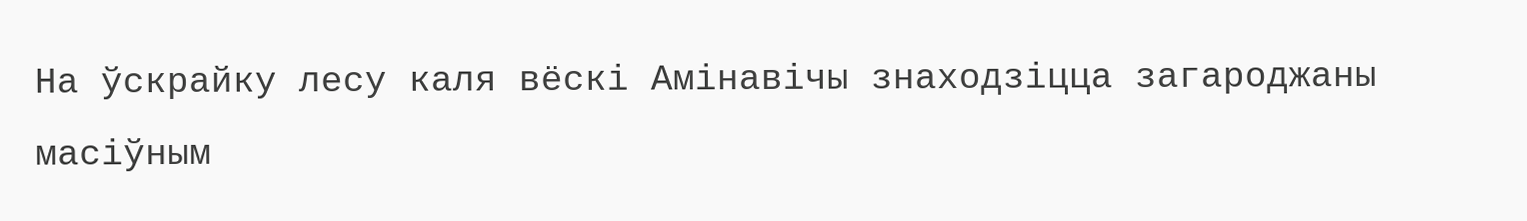На ўскрайку лесу каля вёскі Амінавічы знаходзіцца загароджаны масіўным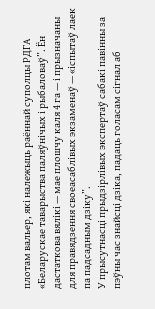плотам вальер, які належыць раённай суполцы РДГА «Беларускае таварыства паляўнічых і рыбаловаў”. Ён дастаткова вялікі — мае плошчу каля 4 га — і прызначаны для правядзення своеасаблівых экзаменаў — «іспытаў лаек па падсадным дзіку”.
У прысутнасці прыдзірлівых экспертаў сабакі павінны за пэўны час знайсці дзіка, падаць голасам сігнал аб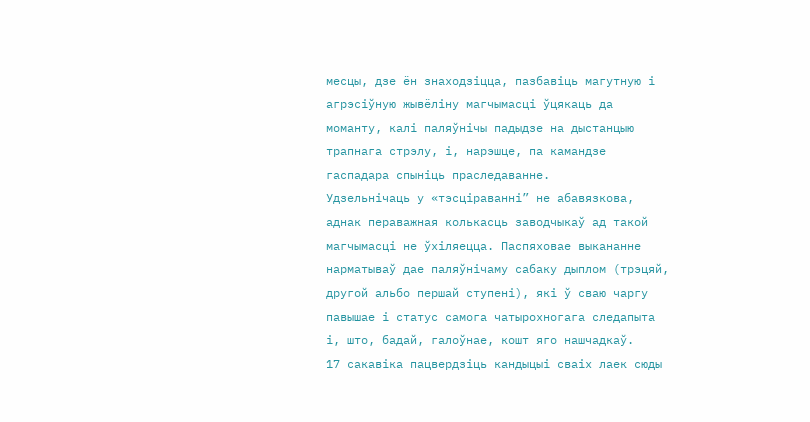месцы, дзе ён знаходзіцца, пазбавіць магутную і агрэсіўную жывёліну магчымасці ўцякаць да моманту, калі паляўнічы падыдзе на дыстанцыю трапнага стрэлу, і, нарэшце, па камандзе гаспадара спыніць праследаванне.
Удзельнічаць у «тэсціраванні” не абавязкова, аднак пераважная колькасць заводчыкаў ад такой магчымасці не ўхіляецца. Паспяховае выкананне нарматываў дае паляўнічаму сабаку дыплом (трэцяй, другой альбо першай ступені), які ў сваю чаргу павышае і статус самога чатырохногага следапыта і, што, бадай, галоўнае, кошт яго нашчадкаў.
17 сакавіка пацвердзіць кандыцыі сваіх лаек сюды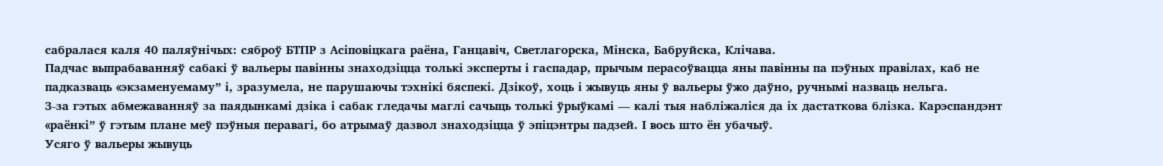сабралася каля 40 паляўнічых: сяброў БТПР з Асіповіцкага раёна, Ганцавіч, Светлагорска, Мінска, Бабруйска, Клічава.
Падчас выпрабаванняў сабакі ў вальеры павінны знаходзіцца толькі эксперты і гаспадар, прычым перасоўвацца яны павінны па пэўных правілах, каб не падказваць «экзаменуемаму” і, зразумела, не парушаючы тэхнікі бяспекі. Дзікоў, хоць і жывуць яны ў вальеры ўжо даўно, ручнымі назваць нельга.
З-за гэтых абмежаванняў за паядынкамі дзіка і сабак гледачы маглі сачыць толькі ўрыўкамі — калі тыя набліжаліся да іх дастаткова блізка. Карэспандэнт «раёнкі” ў гэтым плане меў пэўныя перавагі, бо атрымаў дазвол знаходзіцца ў эпіцэнтры падзей. І вось што ён убачыў.
Усяго ў вальеры жывуць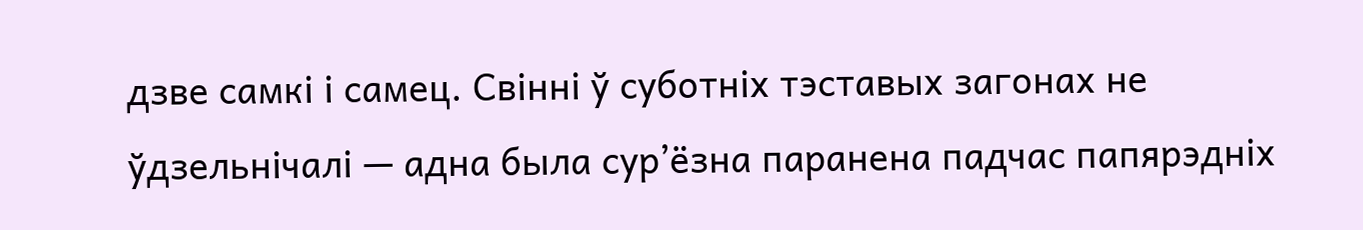дзве самкі і самец. Свінні ў суботніх тэставых загонах не ўдзельнічалі — адна была сур’ёзна паранена падчас папярэдніх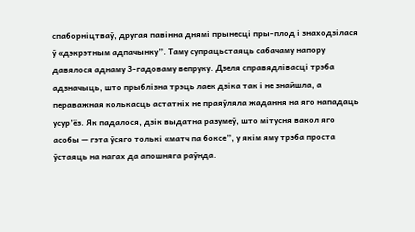спаборніцтваў, другая павінна днямі прынесці пры-плод і знаходзілася ў «дэкрэтным адпачынку”. Таму супрацьстаяць сабачаму напору давялося аднаму 3-гадоваму вепруку. Дзеля справядлівасці трэба адзначыць, што прыблізна трэць лаек дзіка так і не знайшла, а пераважная колькасць астатніх не праяўляла жадання на яго нападаць усур’ёз. Як падалося, дзік выдатна разумеў, што мітусня вакол яго асобы — гэта ўсяго толькі «матч па боксе”, у якім яму трэба проста ўстаяць на нагах да апошняга раўнда.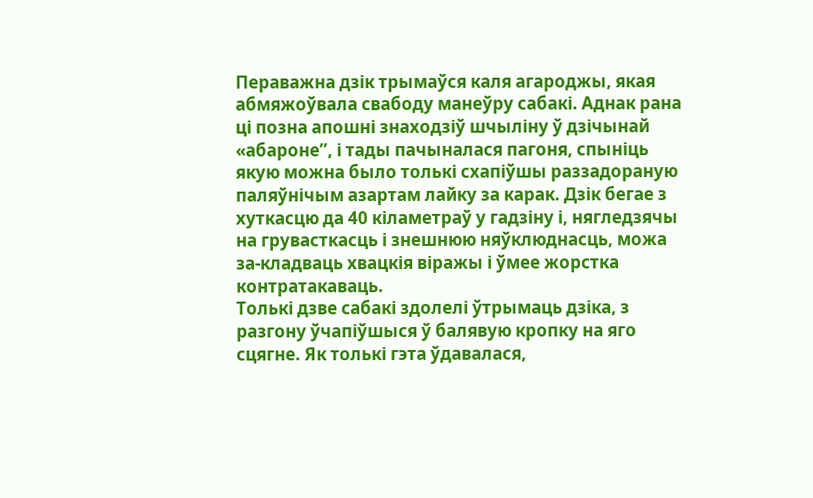Пераважна дзік трымаўся каля агароджы, якая абмяжоўвала свабоду манеўру сабакі. Аднак рана ці позна апошні знаходзіў шчыліну ў дзічынай «абароне”, і тады пачыналася пагоня, спыніць якую можна было толькі схапіўшы раззадораную паляўнічым азартам лайку за карак. Дзік бегае з хуткасцю да 40 кіламетраў у гадзіну і, нягледзячы на грувасткасць і знешнюю няўклюднасць, можа за-кладваць хвацкія віражы і ўмее жорстка контратакаваць.
Толькі дзве сабакі здолелі ўтрымаць дзіка, з разгону ўчапіўшыся ў балявую кропку на яго сцягне. Як толькі гэта ўдавалася,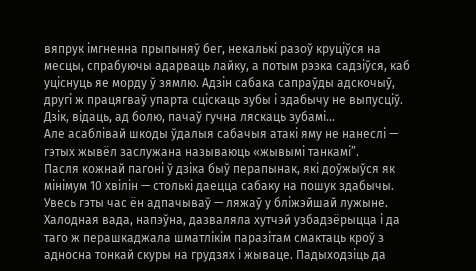вяпрук імгненна прыпыняў бег, некалькі разоў круціўся на месцы, спрабуючы адарваць лайку, а потым рэзка садзіўся, каб уціснуць яе морду ў зямлю. Адзін сабака сапраўды адскочыў, другі ж працягваў упарта сціскаць зубы і здабычу не выпусціў. Дзік, відаць, ад болю, пачаў гучна ляскаць зубамі…
Але асаблівай шкоды ўдалыя сабачыя атакі яму не нанеслі — гэтых жывёл заслужана называюць «жывымі танкамі”.
Пасля кожнай пагоні ў дзіка быў перапынак, які доўжыўся як мінімум 10 хвілін — столькі даецца сабаку на пошук здабычы. Увесь гэты час ён адпачываў — ляжаў у бліжэйшай лужыне. Халодная вада, напэўна, дазваляла хутчэй узбадзёрыцца і да таго ж перашкаджала шматлікім паразітам смактаць кроў з адносна тонкай скуры на грудзях і жываце. Падыходзіць да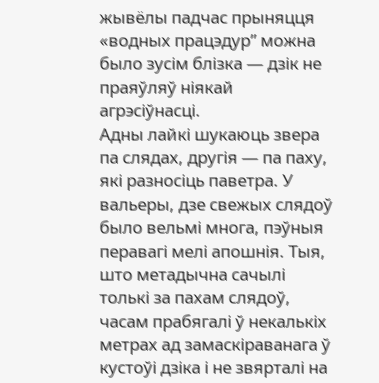жывёлы падчас прыняцця «водных працэдур” можна было зусім блізка — дзік не праяўляў ніякай агрэсіўнасці.
Адны лайкі шукаюць звера па слядах, другія — па паху, які разносіць паветра. У вальеры, дзе свежых слядоў было вельмі многа, пэўныя перавагі мелі апошнія. Тыя, што метадычна сачылі толькі за пахам слядоў, часам прабягалі ў некалькіх метрах ад замаскіраванага ў кустоўі дзіка і не звярталі на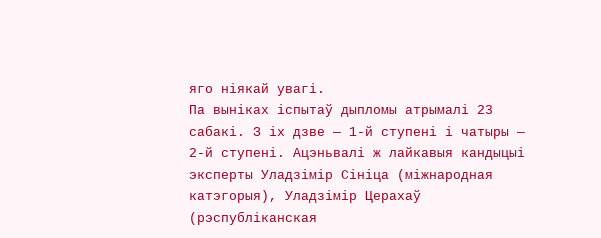яго ніякай увагі.
Па выніках іспытаў дыпломы атрымалі 23 сабакі. З іх дзве — 1-й ступені і чатыры — 2-й ступені. Ацэньвалі ж лайкавыя кандыцыі эксперты Уладзімір Сініца (міжнародная катэгорыя), Уладзімір Церахаў (рэспубліканская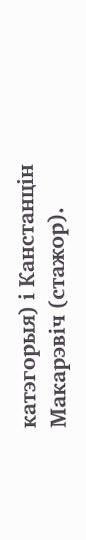катэгорыя) і Канстанцін Макарэвіч (стажор).